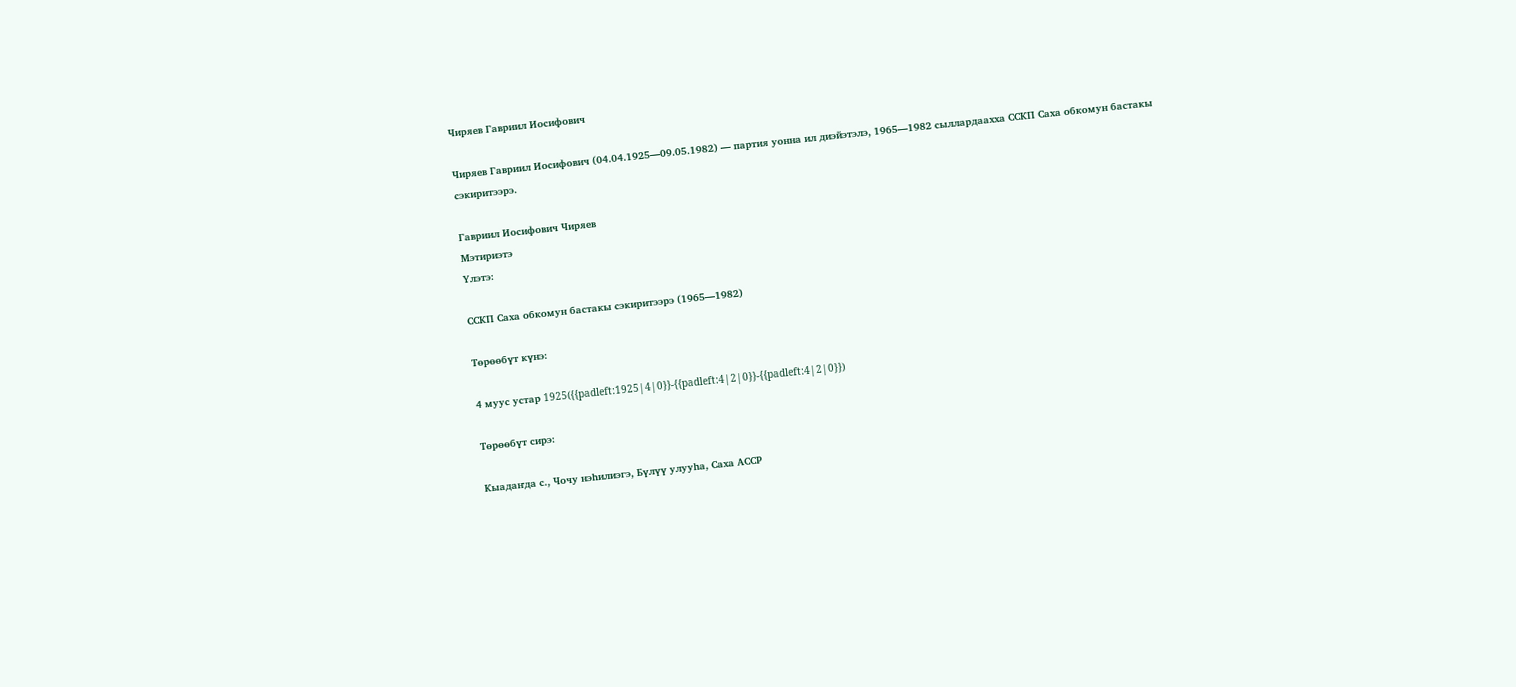Чиряев Гавриил Иосифович

Чиряев Гавриил Иосифович (04.04.1925—09.05.1982) — партия уонна ил диэйэтэлэ, 1965—1982 сыллардаахха ССКП Саха обкомун бастакы сэкиритээрэ.

Гавриил Иосифович Чиряев
Мэтириэтэ
Үлэтэ:

ССКП Саха обкомун бастакы сэкиритээрэ (1965—1982)

Төрөөбүт күнэ:

4 муус устар 1925({{padleft:1925|4|0}}-{{padleft:4|2|0}}-{{padleft:4|2|0}})

Төрөөбүт сирэ:

Кыадаҥда с., Чочу нэһилиэгэ, Бүлүү улууһа, Саха АССР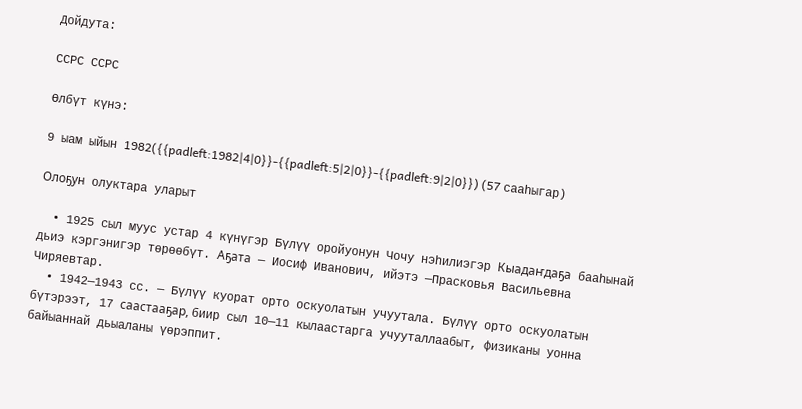Дойдута:

ССРС ССРС

Өлбүт күнэ:

9 ыам ыйын 1982({{padleft:1982|4|0}}-{{padleft:5|2|0}}-{{padleft:9|2|0}}) (57 сааһыгар)

Олоҕун олуктара уларыт

  • 1925 сыл муус устар 4 күнүгэр Бүлүү оройуонун Чочу нэһилиэгэр Кыадаҥдаҕа бааһынай дьиэ кэргэнигэр төрөөбүт. Аҕата — Иосиф Иванович, ийэтэ —Прасковья Васильевна Чиряевтар.
  • 1942—1943 сс. — Бүлүү куорат орто оскуолатын учуутала. Бүлүү орто оскуолатын бүтэрээт, 17 саастааҕар, биир сыл 10—11 кылаастарга учууталлаабыт, физиканы уонна байыаннай дьыаланы үөрэппит.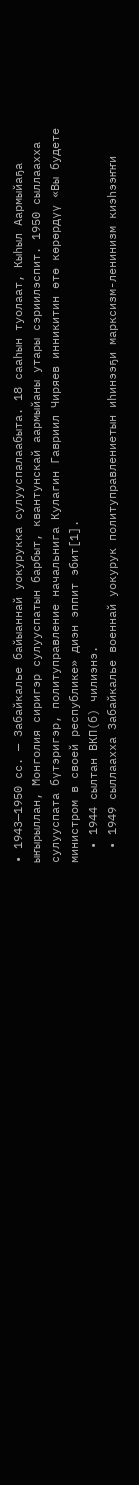• 1943—1950 сс. — Забайкалье байыаннай уокурукка сулууспалаабыта. 18 сааһын туолаат, Кыһыл Аармыйаҕа ыҥырыллан, Монголия сиригэр сулууспатын барбыт, квантунскай аармыйаны утары сэриилэспит. 1950 сыллаахха сулууспата бүтэригэр, политуправление начальнига Кулагин Гавриил Чиряев инникитин өтө көрөрдүү «Вы будете министром в своей республике» диэн эппит эбит[1].
  • 1944 сылтан ВКП(б) чилиэнэ.
  • 1949 сыллаахха Забайкалье военнай уокурук политуправлениетын иһинээҕи марксизм-ленинизм киэһээҥҥи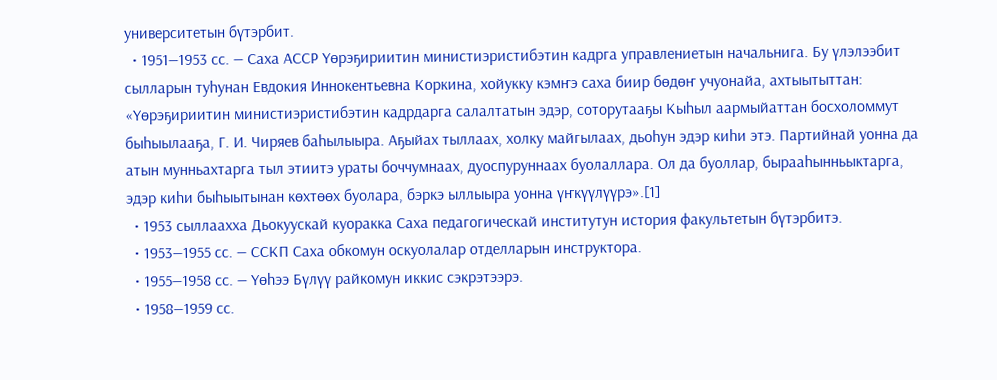университетын бүтэрбит.
  • 1951—1953 сс. — Саха АССР Үөрэҕириитин министиэристибэтин кадрга управлениетын начальнига. Бу үлэлээбит сылларын туһунан Евдокия Иннокентьевна Коркина, хойукку кэмҥэ саха биир бөдөҥ учуонайа, ахтыытыттан: «Үөрэҕириитин министиэристибэтин кадрдарга салалтатын эдэр, соторутааҕы Кыһыл аармыйаттан босхоломмут быһыылааҕа, Г. И. Чиряев баһылыыра. Аҕыйах тыллаах, холку майгылаах, дьоһун эдэр киһи этэ. Партийнай уонна да атын мунньахтарга тыл этиитэ ураты боччумнаах, дуоспуруннаах буолаллара. Ол да буоллар, бырааһынньыктарга, эдэр киһи быһыытынан көхтөөх буолара, бэркэ ыллыыра уонна үҥкүүлүүрэ».[1]
  • 1953 сыллаахха Дьокуускай куоракка Саха педагогическай институтун история факультетын бүтэрбитэ.
  • 1953—1955 сс. — ССКП Саха обкомун оскуолалар отделларын инструктора.
  • 1955—1958 сс. — Үөһээ Бүлүү райкомун иккис сэкрэтээрэ.
  • 1958—1959 сс.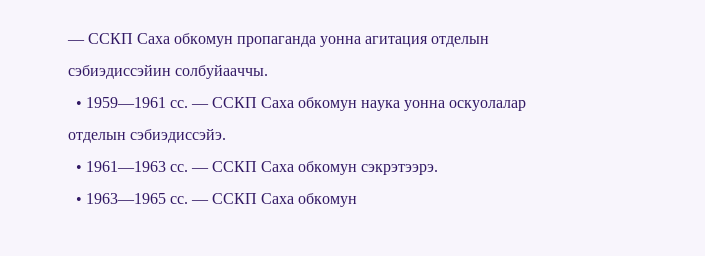— ССКП Саха обкомун пропаганда уонна агитация отделын сэбиэдиссэйин солбуйааччы.
  • 1959—1961 сс. — ССКП Саха обкомун наука уонна оскуолалар отделын сэбиэдиссэйэ.
  • 1961—1963 сс. — ССКП Саха обкомун сэкрэтээрэ.
  • 1963—1965 сс. — ССКП Саха обкомун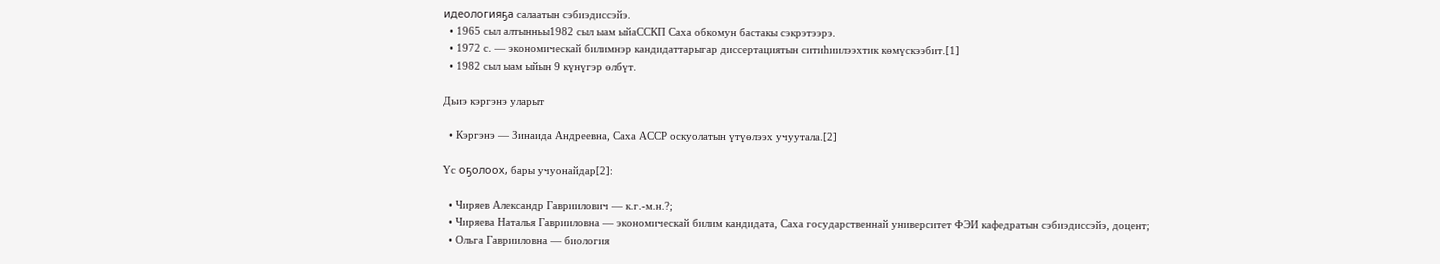идеологияҕа салаатын сэбиэдиссэйэ.
  • 1965 сыл алтынньы1982 сыл ыам ыйаССКП Саха обкомун бастакы сэкрэтээрэ.
  • 1972 с. — экономическай билимнэр кандидаттарыгар диссертациятын ситиһиилээхтик көмүскээбит.[1]
  • 1982 сыл ыам ыйын 9 күнүгэр өлбүт.

Дьиэ кэргэнэ уларыт

  • Кэргэнэ — Зинаида Андреевна, Саха АССР оскуолатын үтүөлээх учуутала.[2]

Үс оҕолоох, бары учуонайдар[2]:

  • Чиряев Александр Гавриилович — к.г.-м.н.?;
  • Чиряева Наталья Гаврииловна — экономическай билим кандидата, Саха государственнай университет ФЭИ кафедратын сэбиэдиссэйэ, доцент;
  • Ольга Гаврииловна — биология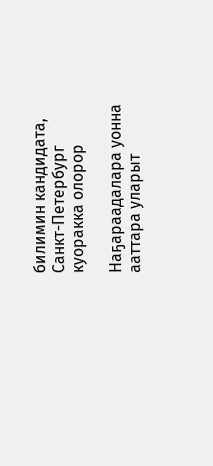билимин кандидата, Санкт-Петербург куоракка олорор

Наҕараадалара уонна ааттара уларыт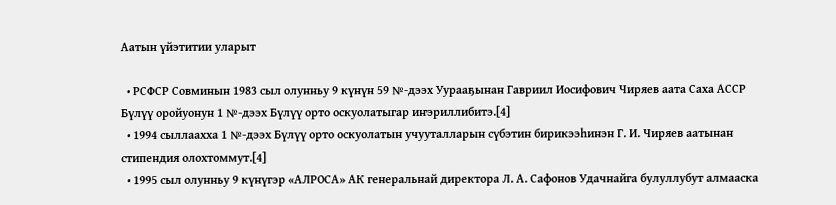Аатын үйэтитии уларыт

  • РСФСР Совминын 1983 сыл олунньу 9 күнүн 59 №-дээх Уурааҕынан Гавриил Иосифович Чиряев аата Саха АССР Бүлүү оройуонун 1 №-дээх Бүлүү орто оскуолатыгар иҥэриллибитэ.[4]
  • 1994 сыллаахха 1 №-дээх Бүлүү орто оскуолатын учууталларын сүбэтин бирикээһинэн Г. И. Чиряев аатынан стипендия олохтоммут.[4]
  • 1995 сыл олунньу 9 күнүгэр «АЛРОСА» АК генеральнай директора Л. А. Сафонов Удачнайга булуллубут алмааска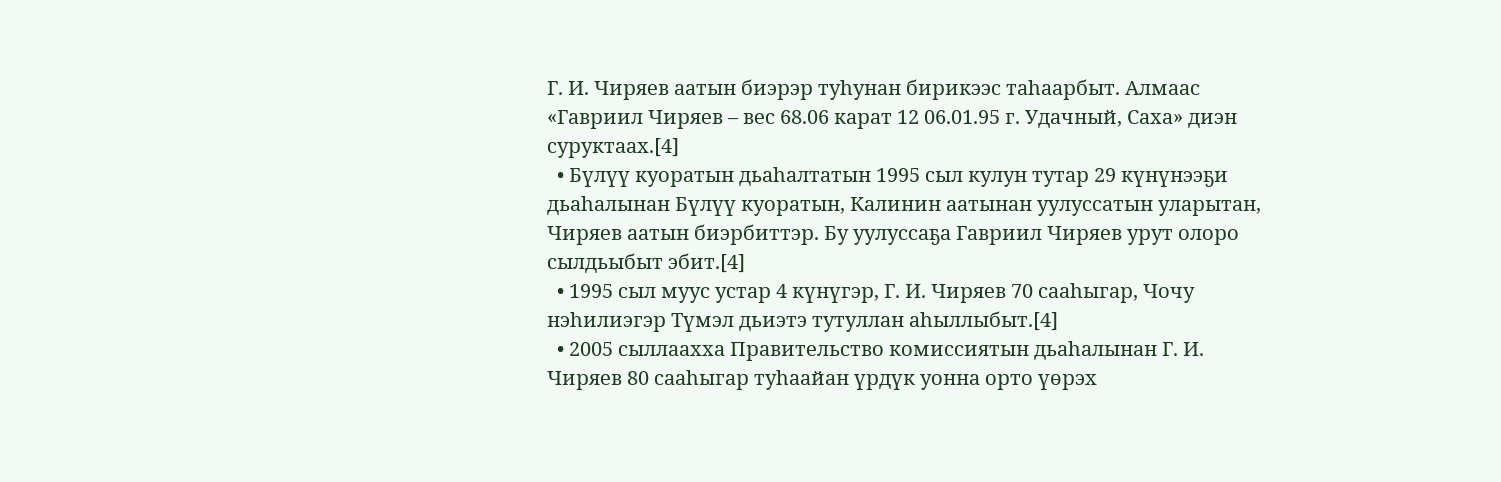Г. И. Чиряев аатын биэрэр туһунан бирикээс таһаарбыт. Алмаас «Гавриил Чиряев – вес 68.06 карат 12 06.01.95 г. Удачный, Саха» диэн суруктаах.[4]
  • Бүлүү куоратын дьаһалтатын 1995 сыл кулун тутар 29 күнүнээҕи дьаһалынан Бүлүү куоратын, Калинин аатынан уулуссатын уларытан, Чиряев аатын биэрбиттэр. Бу уулуссаҕа Гавриил Чиряев урут олоро сылдьыбыт эбит.[4]
  • 1995 сыл муус устар 4 күнүгэр, Г. И. Чиряев 70 сааһыгар, Чочу нэһилиэгэр Түмэл дьиэтэ тутуллан аһыллыбыт.[4]
  • 2005 сыллаахха Правительство комиссиятын дьаһалынан Г. И. Чиряев 80 сааһыгар туһаайан үрдүк уонна орто үөрэх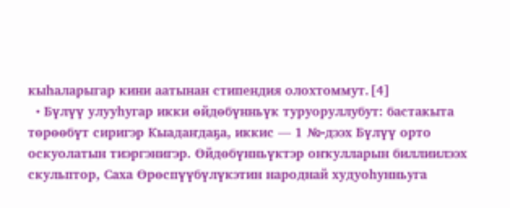кыһаларыгар кини аатынан стипендия олохтоммут.[4]
  • Бүлүү улууһугар икки өйдөбүнньүк туруоруллубут: бастакыта төрөөбүт сиригэр Кыадаҥдаҕа, иккис — 1 №-дээх Бүлүү орто оскуолатын тиэргэнигэр. Өйдөбүнньүктэр оҥкулларын биллиилээх скульптор, Саха Өрөспүүбүлүкэтин народнай худуоһунньуга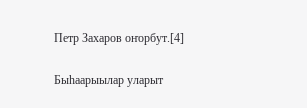Петр Захаров оҥорбут.[4]

Быһаарыылар уларыт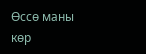Өссө маны көр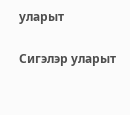уларыт

Сигэлэр уларыт